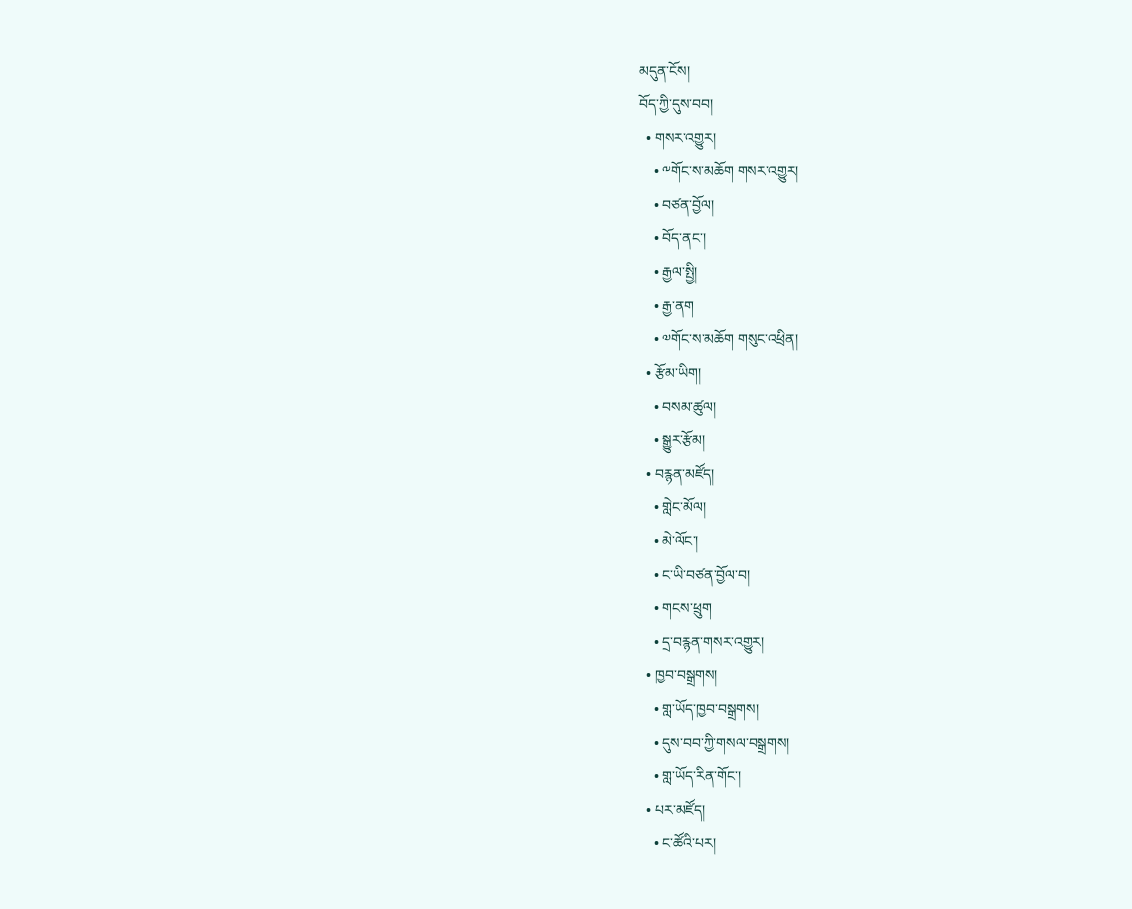མདུན་ངོས།
བོད་ཀྱི་དུས་བབ།
  • གསར་འགྱུར།
    • ༸གོང་ས་མཆོག གསར་འགྱུར།
    • བཙན་བྱོལ།
    • བོད་ནང་།
    • རྒྱལ་སྤྱི།
    • རྒྱ་ནག
    • ༧གོང་ས་མཆོག གསུང་འཕྲིན།
  • རྩོམ་ཡིག།
    • བསམ་ཚུལ།
    • སྒྱུར་རྩོམ།
  • བརྙན་མཛོད།
    • གླེང་མོལ།
    • མེ་ལོང་།
    • ང་ཡི་བཙན་བྱོལ་བ།
    • གངས་ཕྲུག
    • དྲ་བརྙན་གསར་འགྱུར།
  • ཁྱབ་བསྒྲགས།
    • གླ་ཡོད་ཁྱབ་བསྒྲགས།
    • དུས་བབ་ཀྱི་གསལ་བསྒྲགས།
    • གླ་ཡོད་རིན་གོང་།
  • པར་མཛོད།
    • ང་ཚོའི་པར།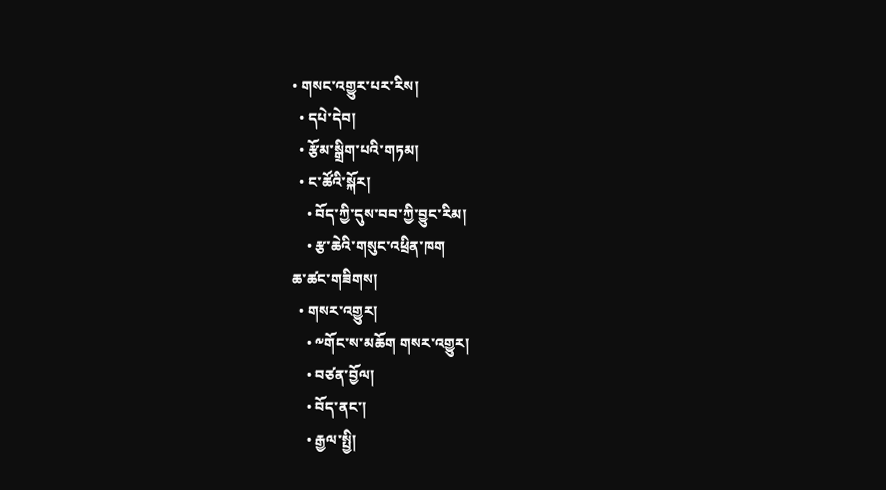• གསང་འགྱུར་པར་རིས།
  • དཔེ་དེབ།
  • རྩོམ་སྒྲིག་པའི་གཏམ།
  • ང་ཚོའི་སྐོར།
    • བོད་ཀྱི་དུས་བབ་ཀྱི་བྱུང་རིམ།
    • རྩ་ཆེའི་གསུང་འཕྲིན་ཁག
ཆ་ཚང་གཟིགས།
  • གསར་འགྱུར།
    • ༸གོང་ས་མཆོག གསར་འགྱུར།
    • བཙན་བྱོལ།
    • བོད་ནང་།
    • རྒྱལ་སྤྱི།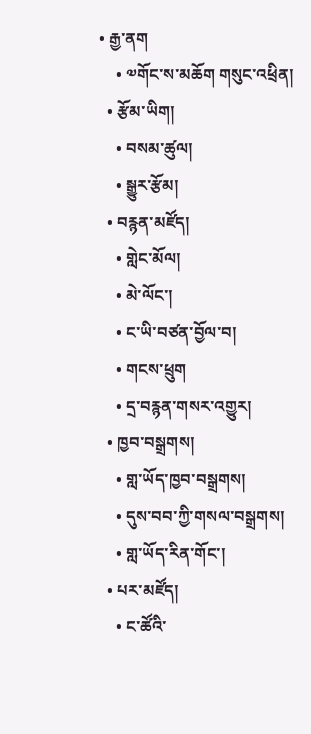• རྒྱ་ནག
    • ༧གོང་ས་མཆོག གསུང་འཕྲིན།
  • རྩོམ་ཡིག།
    • བསམ་ཚུལ།
    • སྒྱུར་རྩོམ།
  • བརྙན་མཛོད།
    • གླེང་མོལ།
    • མེ་ལོང་།
    • ང་ཡི་བཙན་བྱོལ་བ།
    • གངས་ཕྲུག
    • དྲ་བརྙན་གསར་འགྱུར།
  • ཁྱབ་བསྒྲགས།
    • གླ་ཡོད་ཁྱབ་བསྒྲགས།
    • དུས་བབ་ཀྱི་གསལ་བསྒྲགས།
    • གླ་ཡོད་རིན་གོང་།
  • པར་མཛོད།
    • ང་ཚོའི་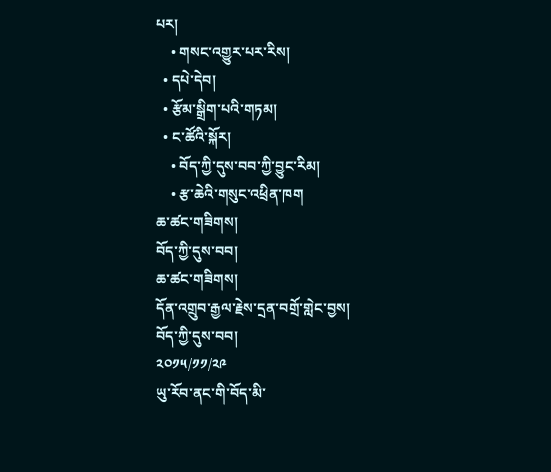པར།
    • གསང་འགྱུར་པར་རིས།
  • དཔེ་དེབ།
  • རྩོམ་སྒྲིག་པའི་གཏམ།
  • ང་ཚོའི་སྐོར།
    • བོད་ཀྱི་དུས་བབ་ཀྱི་བྱུང་རིམ།
    • རྩ་ཆེའི་གསུང་འཕྲིན་ཁག
ཆ་ཚང་གཟིགས།
བོད་ཀྱི་དུས་བབ།
ཆ་ཚང་གཟིགས།
དོན་འགྲུབ་རྒྱལ་རྗེས་དྲན་བགྲོ་གླེང་བྱས།
བོད་ཀྱི་དུས་བབ།
༢༠༡༥/༡༡/༢༩
ཡུ་རོབ་ནང་གི་བོད་མི་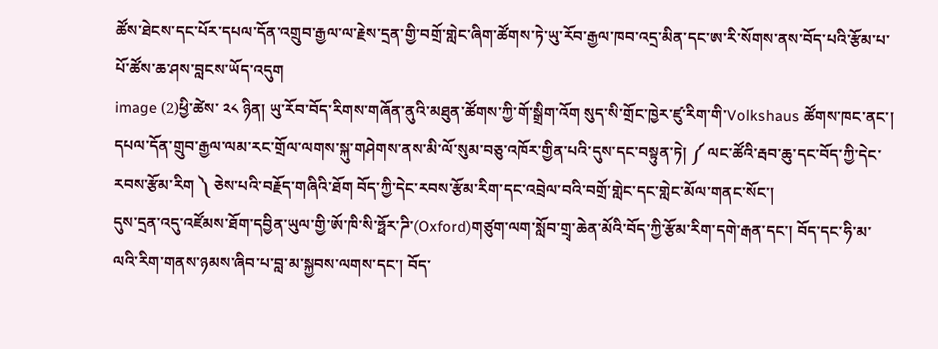ཚོས་ཐེངས་དང་པོར་དཔལ་དོན་འགྲུབ་རྒྱལ་ལ་རྗེས་དྲན་གྱི་བགྲོ་གླེང་ཞིག་ཚོགས་ཏེ་ཡུ་རོབ་རྒྱལ་ཁབ་འདྲ་མིན་དང་ཨ་རི་སོགས་ནས་བོད་པའི་རྩོམ་པ་པོ་ཚོས་ཆ་ཤས་བླངས་ཡོད་འདུག
image (2)ཕྱི་ཚེས་ ༢༨ ཉིན། ཡུ་རོབ་བོད་རིགས་གཞོན་ནུའི་མཐུན་ཚོགས་ཀྱི་གོ་སྒྲིག་འོག སུད་སི་གྲོང་ཁྱེར་ཛུ་རིག་གི་Volkshaus ཚོགས་ཁང་ནང་། དཔལ་དོན་གྲུབ་རྒྱལ་ལམ་རང་གྲོལ་ལགས་སྐུ་གཤེགས་ནས་མི་ལོ་སུམ་བཅུ་འཁོར་གྱིན་པའི་དུས་དང་བསྟུན་ཏེ། ༼ ལང་ཚོའི་རྦབ་ཆུ་དང་བོད་ཀྱི་དེང་རབས་རྩོམ་རིག ༽ ཅེས་པའི་བརྗོད་གཞིའི་ཐོག བོད་ཀྱི་དེང་རབས་རྩོམ་རིག་དང་འབྲེལ་བའི་བགྲོ་གླེང་དང་གླེང་མོལ་གནང་སོང་།
དུས་དྲན་འདུ་འཛོམས་ཐོག་དབྱིན་ཡུལ་གྱི་ཨོ་ཁི་སི་ཧྥོར་ཌི་(Oxford)གཙུག་ལག་སློབ་གྲྭ་ཆེན་མོའི་བོད་ཀྱི་རྩོམ་རིག་དགེ་རྒན་དང་། བོད་དང་ཧི་མ་ལའི་རིག་གནས་ཉམས་ཞིབ་པ་བླ་མ་སྐྱབས་ལགས་དང་། བོད་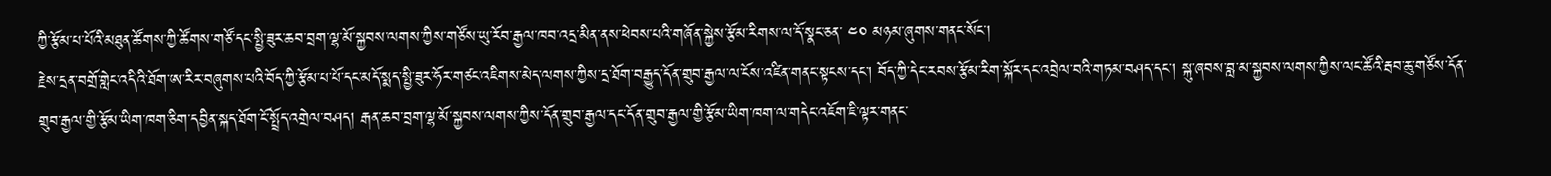ཀྱི་རྩོམ་པ་པོའི་མཐུན་ཚོགས་ཀྱི་ཚོགས་གཙོ་དང་སྤྱི་ཟུར་ཆབ་བྲག་ལྷ་མོ་སྐྱབས་ལགས་ཀྱིས་གཙོས་ཡུ་རོབ་རྒྱལ་ཁབ་འདྲ་མིན་ནས་ཕེབས་པའི་གཞོན་སྐྱེས་རྩོམ་རིགས་ལ་དོ་སྣང་ཅན་ ༤༠ མཉམ་ཞུགས་གནང་སོང་།
རྗེས་དྲན་བགྲོ་གླེང་འདིའི་ཐོག་ཨ་རིར་བཞུགས་པའི་བོད་ཀྱི་རྩོམ་པ་པོ་དང་མདོ་སྨད་སྤྱི་ཟུར་ཧོར་གཙང་འཇིགས་མེད་ལགས་ཀྱིས་དྲ་ཐོག་བརྒྱུད་དོན་གྲུབ་རྒྱལ་ལ་ངོས་འཛིན་གནང་སྟངས་དང་། བོད་ཀྱི་དེང་རབས་རྩོམ་རིག་སྐོར་དང་འབྲེལ་བའི་གཏམ་བཤད་དང་། སྐུ་ཞབས་བླ་མ་སྐྱབས་ལགས་ཀྱིས་ལང་ཚོའི་རྦབ་ཆུ་གཙོས་དོན་གྲུབ་རྒྱལ་གྱི་རྩོམ་ཡིག་ཁག་ཅིག་དབྱིན་སྐད་ཐོག་ངོ་སྤྲོད་འགྲེལ་བཤད། རྒན་ཆབ་བྲག་ལྷ་མོ་སྐྱབས་ལགས་ཀྱིས་དོན་གྲུབ་རྒྱལ་དང་དོན་གྲུབ་རྒྱལ་གྱི་རྩོམ་ཡིག་ཁག་ལ་གདེང་འཇོག་ཇི་ལྟར་གནང་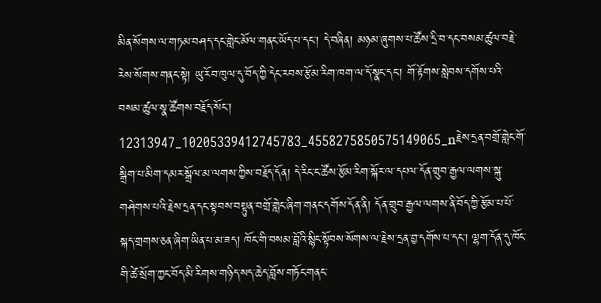མིན་སོགས་ལ་གཏམ་བཤད་དང་གླེང་མོལ་གནང་ཡོད་པ་དང་། དེ་བཞིན། མཉམ་ཞུགས་པ་ཚོས་དྲི་བ་དང་བསམ་ཚུལ་བརྗེ་རེས་སོགས་གནང་སྟེ། ཡུ་རོབ་ཁུལ་དུ་བོད་ཀྱི་དེང་རབས་རྩོམ་རིག་ཁག་ལ་དོ་སྣང་དང་། གོ་རྟོགས་སླེབས་དགོས་པའི་བསམ་ཚུལ་སྣ་ཚོགས་བརྗོད་སོང་།
12313947_10205339412745783_4558275850575149065_nརྗེས་དྲན་བགྲོ་གླེང་གོ་སྒྲིག་པ་མིག་དམར་སྒྲོལ་མ་ལགས་ཀྱིས་བརྗོད་དོན། དེ་རིང་ང་ཚོས་རྩོམ་རིག་སྐོར་ལ་དཔལ་དོན་གྲུབ་རྒྱལ་ལགས་སྐུ་གཤེགས་པའི་རྗེས་དྲན་དང་སྟབས་བསྟུན་བགྲོ་གླེང་ཞིག་གནང་དགོས་དོན་ནི། དོན་གྲུབ་རྒྱལ་ལགས་ནི་བོད་ཀྱི་རྩོམ་པ་པོ་སྐད་གྲགས་ཅན་ཞིག་ཡིན་པ་མ་ཟད། ཁོང་གི་བསམ་བློའི་སྙིང་སྟོབས་སོགས་ལ་རྗེས་དྲན་བྱ་དགོས་པ་དང་། ལྷག་དོན་དུ་ཁོང་གི་ཚེ་སྲོག་ཀྱང་བོད་མི་རིགས་གཉིད་སད་ཆེད་བློས་གཏོང་གནང་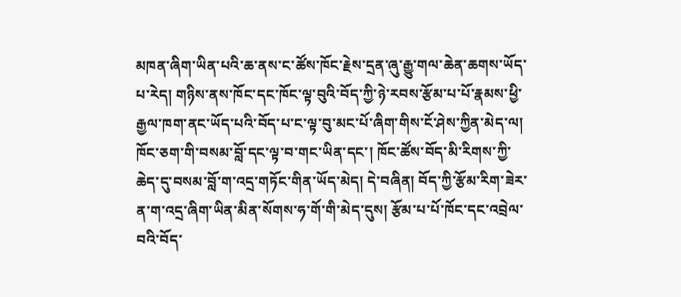མཁན་ཞིག་ཡིན་པའི་ཆ་ནས་ང་ཚོས་ཁོང་རྗེས་དྲན་ཞུ་རྒྱུ་གལ་ཆེན་ཆགས་ཡོད་པ་རེད། གཉིས་ནས་ཁོང་དང་ཁོང་ལྟ་བུའི་བོད་ཀྱི་ཉེ་རབས་རྩོམ་པ་པོ་རྣམས་ཕྱི་རྒྱལ་ཁག་ནང་ཡོད་པའི་བོད་པ་ང་ལྟ་བུ་མང་པོ་ཞིག་གིས་ངོ་ཤེས་ཀྱིན་མེད་ལ། ཁོང་ཅག་གི་བསམ་བློ་དང་ལྟ་བ་གང་ཡིན་དང་། ཁོང་ཚོས་བོད་མི་རིགས་ཀྱི་ཆེད་དུ་བསམ་བློ་ག་འདྲ་གཏོང་གིན་ཡོད་མེད། དེ་བཞིན། བོད་ཀྱི་རྩོམ་རིག་ཟེར་ན་ག་འདྲ་ཞིག་ཡིན་མིན་སོགས་ཧ་གོ་གི་མེད་དུས། རྩོམ་པ་པོ་ཁོང་དང་འབྲེལ་བའི་བོད་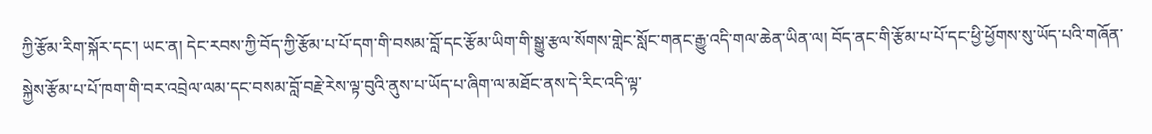ཀྱི་རྩོམ་རིག་སྐོར་དང་། ཡང་ན། དེང་རབས་ཀྱི་བོད་ཀྱི་རྩོམ་པ་པོ་དག་གི་བསམ་བློ་དང་རྩོམ་ཡིག་གི་སྒྱུ་རྩལ་སོགས་གླེང་སློང་གནང་རྒྱུ་འདི་གལ་ཆེན་ཡིན་ལ། བོད་ནང་གི་རྩོམ་པ་པོ་དང་ཕྱི་ཕྱོགས་སུ་ཡོད་པའི་གཞོན་སྐྱེས་རྩོམ་པ་པོ་ཁག་གི་བར་འབྲེལ་ལམ་དང་བསམ་བློ་བརྗེ་རེས་ལྟ་བུའི་ནུས་པ་ཡོད་པ་ཞིག་ལ་མཐོང་ནས་དེ་རིང་འདི་ལྟ་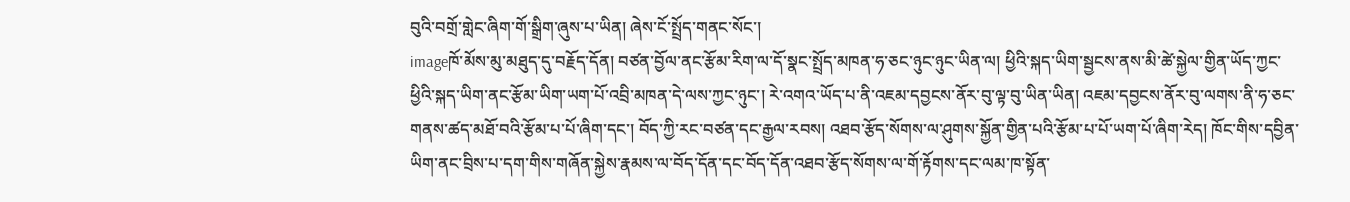བུའི་བགྲོ་གླེང་ཞིག་གོ་སྒྲིག་ཞུས་པ་ཡིན། ཞེས་ངོ་སྤྲོད་གནང་སོང་།
imageཁོ་མོས་མུ་མཐུད་དུ་བརྗོད་དོན། བཙན་བྱོལ་ནང་རྩོམ་རིག་ལ་དོ་སྣང་སྤྲོད་མཁན་ཧ་ཅང་ཉུང་ཉུང་ཡིན་ལ། ཕྱིའི་སྐད་ཡིག་སྦྱངས་ནས་མི་ཚེ་སྐྱེལ་གྱིན་ཡོད་ཀྱང་ཕྱིའི་སྐད་ཡིག་ནང་རྩོམ་ཡིག་ཡག་པོ་འབྲི་མཁན་དེ་ལས་ཀྱང་ཉུང་། རེ་འགའ་ཡོད་པ་ནི་འཇམ་དབྱངས་ནོར་བུ་ལྟ་བུ་ཡིན་ཡིན། འཇམ་དབྱངས་ནོར་བུ་ལགས་ནི་ཧ་ཅང་གནས་ཚད་མཐོ་བའི་རྩོམ་པ་པོ་ཞིག་དང་། བོད་ཀྱི་རང་བཙན་དང་རྒྱལ་རབས། འཐབ་རྩོད་སོགས་ལ་ཤུགས་སྐྱོན་གྱིན་པའི་རྩོམ་པ་པོ་ཡག་པོ་ཞིག་རེད། ཁོང་གིས་དབྱིན་ཡིག་ནང་བྲིས་པ་དག་གིས་གཞོན་སྐྱེས་རྣམས་ལ་བོད་དོན་དང་བོད་དོན་འཐབ་རྩོད་སོགས་ལ་གོ་རྟོགས་དང་ལམ་ཁ་སྟོན་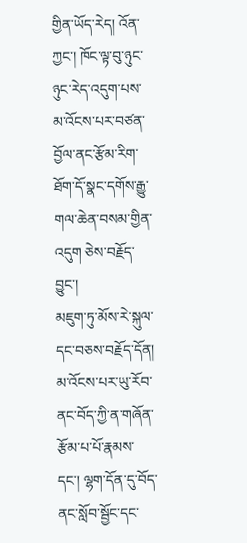གྱིན་ཡོད་རེད། འོན་ཀྱང་། ཁོང་ལྟ་བུ་ཉུང་ཉུང་རེད་འདུག་པས་མ་འོངས་པར་བཙན་བྱོལ་ནང་རྩོམ་རིག་ཐོག་དོ་སྣང་དགོས་རྒྱུ་གལ་ཆེན་བསམ་གྱིན་འདུག ཅེས་བརྗོད་བྱུང་།
མཇུག་ཏུ་མོས་རེ་སྐུལ་དང་བཅས་བརྗོད་དོན། མ་འོངས་པར་ཡུ་རོབ་ནང་བོད་ཀྱི་ན་གཞོན་རྩོམ་པ་པོ་རྣམས་དང་། ལྷག་དོན་དུ་བོད་ནང་སློབ་སྦྱོང་དང་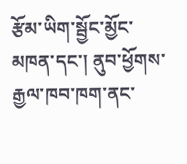རྩོམ་ཡིག་སྦྱོང་མྱོང་མཁན་དང་། ནུབ་ཕྱོགས་རྒྱལ་ཁབ་ཁག་ནང་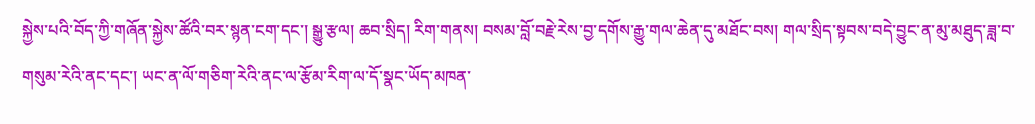སྐྱེས་པའི་བོད་ཀྱི་གཞོན་སྐྱེས་ཚོའི་བར་སྙན་ངག་དང་། སྒྱུ་རྩལ། ཆབ་སྲིད། རིག་གནས། བསམ་བློ་བརྗེ་རེས་བྱ་དགོས་རྒྱུ་གལ་ཆེན་དུ་མཐོང་བས། གལ་སྲིད་སྟབས་བདེ་བྱུང་ན་མུ་མཐུད་ཟླ་བ་གསུམ་རེའི་ནང་དང་། ཡང་ན་ལོ་གཅིག་རེའི་ནང་ལ་རྩོམ་རིག་ལ་དོ་སྣང་ཡོད་མཁན་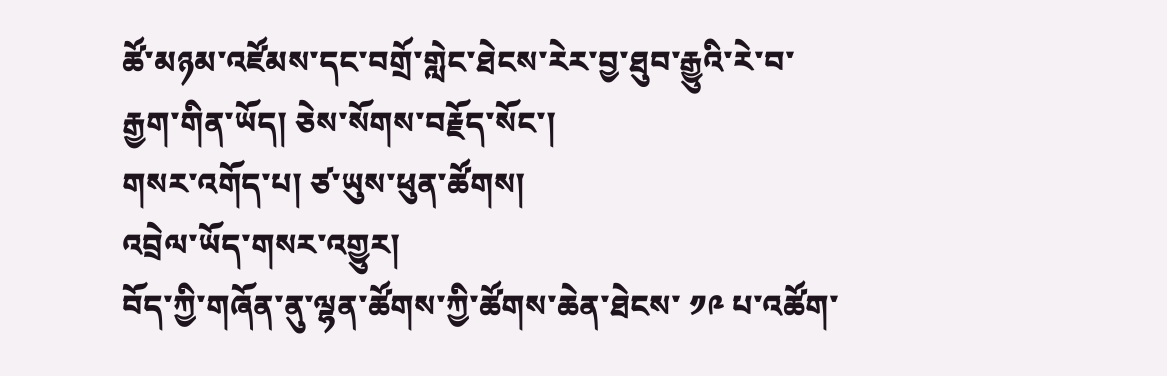ཚོ་མཉམ་འཛོམས་དང་བགྲོ་གླེང་ཐེངས་རེར་བྱ་ཐུབ་རྒྱུའི་རེ་བ་རྒྱག་གིན་ཡོད། ཅེས་སོགས་བརྗོད་སོང་།
གསར་འགོད་པ། ཙ་ཡུས་ཕུན་ཚོགས།
འབྲེལ་ཡོད་གསར་འགྱུར།
བོད་ཀྱི་གཞོན་ནུ་ལྷན་ཚོགས་ཀྱི་ཚོགས་ཆེན་ཐེངས་ ༡༩ པ་འཚོག་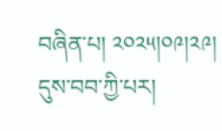བཞིན་པ། ༢༠༢༥།༠༩།༢༩། དུས་བབ་ཀྱི་པར།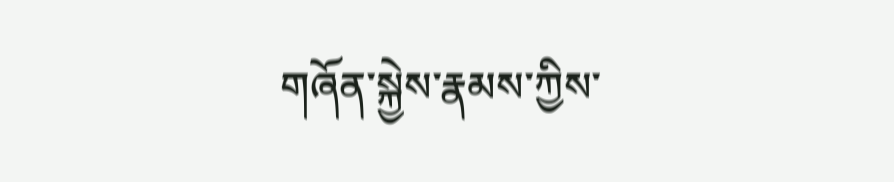གཞོན་སྐྱེས་རྣམས་ཀྱིས་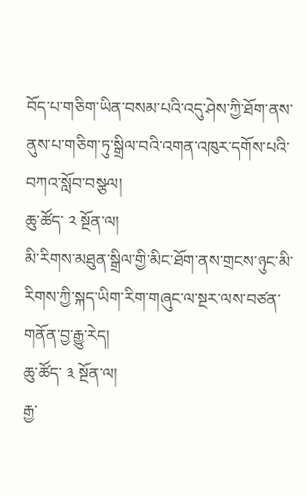བོད་པ་གཅིག་ཡིན་བསམ་པའི་འདུ་ཤེས་ཀྱི་ཐོག་ནས་ནུས་པ་གཅིག་ཏུ་སྒྲིལ་བའི་འགན་འཁུར་དགོས་པའི་བཀའ་སློབ་བསྩལ།
ཆུ་ཚོད་ ༢ སྔོན་ལ།
མི་རིགས་མཐུན་སྒྲིལ་གྱི་མིང་ཐོག་ནས་གྲངས་ཉུང་མི་རིགས་ཀྱི་སྐད་ཡིག་རིག་གཞུང་ལ་སྔར་ལས་བཙན་གནོན་བྱ་རྒྱུ་རེད།
ཆུ་ཚོད་ ༣ སྔོན་ལ།
རྒྱ་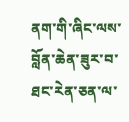ནག་གི་ཞིང་ལས་བློན་ཆེན་ཟུར་བ་ཐང་རེན་ཅན་ལ་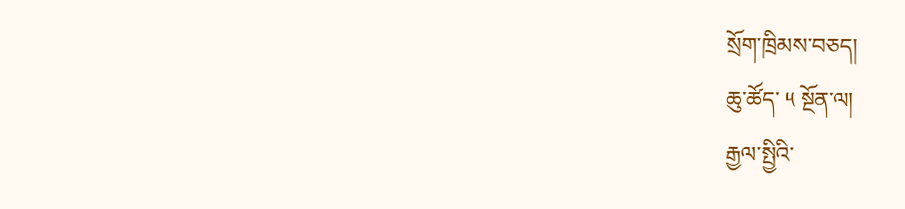སྲོག་ཁྲིམས་བཅད།
ཆུ་ཚོད་ ༥ སྔོན་ལ།
རྒྱལ་སྤྱིའི་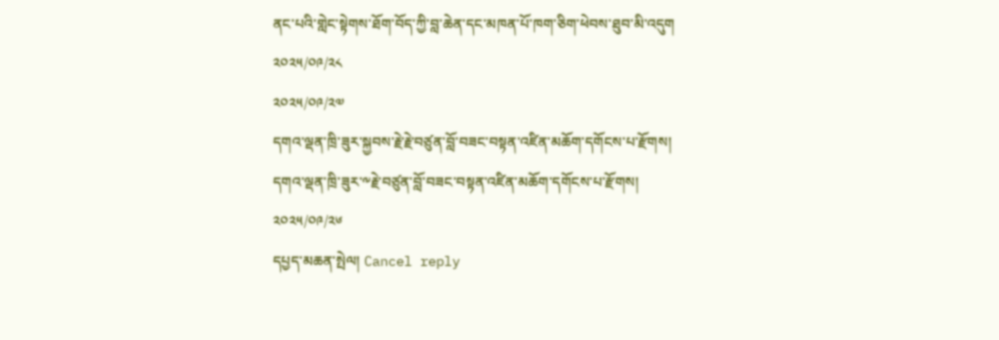ནང་པའི་གླེང་སྟེགས་ཐོག་བོད་ཀྱི་བླ་ཆེན་དང་མཁན་པོ་ཁག་ཅིག་ཕེབས་ཐུབ་མི་འདུག
༢༠༢༥/༠༩/༢༨
༢༠༢༥/༠༩/༢༧
དགའ་ལྡན་ཁྲི་ཟུར་སྐྱབས་རྗེ་རྗེ་བཙུན་བློ་བཟང་བསྟན་འཛིན་མཆོག་དགོངས་པ་རྫོགས།
དགའ་ལྡན་ཁྲི་ཟུར་༸རྗེ་བཙུན་བློ་བཟང་བསྟན་འཛིན་མཆོག་དགོངས་པ་རྫོགས།
༢༠༢༥/༠༩/༢༦
དཔྱད་མཆན་སྤེལ། Cancel reply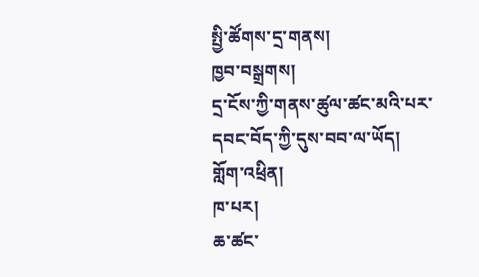སྤྱི་ཚོགས་དྲ་གནས།
ཁྱབ་བསྒྲགས།
དྲ་ངོས་ཀྱི་གནས་ཚུལ་ཚང་མའི་པར་དབང་བོད་ཀྱི་དུས་བབ་ལ་ཡོད།
གློག་འཕྲིན།
ཁ་པར།
ཆ་ཚང་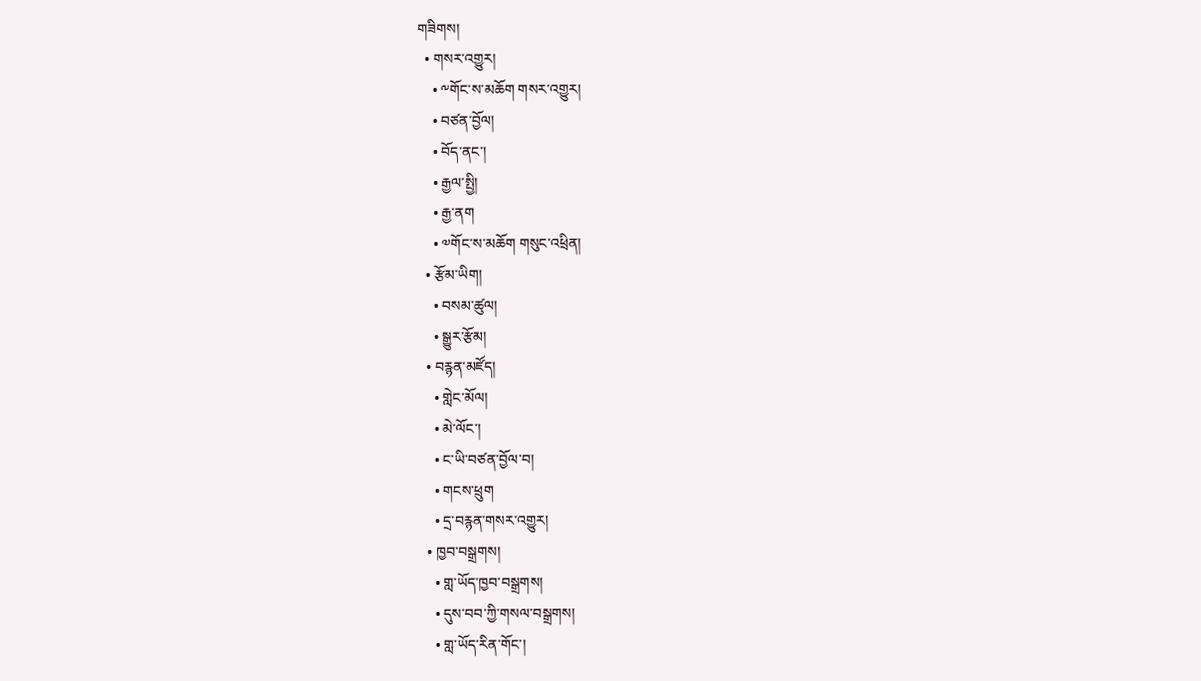གཟིགས།
  • གསར་འགྱུར།
    • ༸གོང་ས་མཆོག གསར་འགྱུར།
    • བཙན་བྱོལ།
    • བོད་ནང་།
    • རྒྱལ་སྤྱི།
    • རྒྱ་ནག
    • ༧གོང་ས་མཆོག གསུང་འཕྲིན།
  • རྩོམ་ཡིག།
    • བསམ་ཚུལ།
    • སྒྱུར་རྩོམ།
  • བརྙན་མཛོད།
    • གླེང་མོལ།
    • མེ་ལོང་།
    • ང་ཡི་བཙན་བྱོལ་བ།
    • གངས་ཕྲུག
    • དྲ་བརྙན་གསར་འགྱུར།
  • ཁྱབ་བསྒྲགས།
    • གླ་ཡོད་ཁྱབ་བསྒྲགས།
    • དུས་བབ་ཀྱི་གསལ་བསྒྲགས།
    • གླ་ཡོད་རིན་གོང་།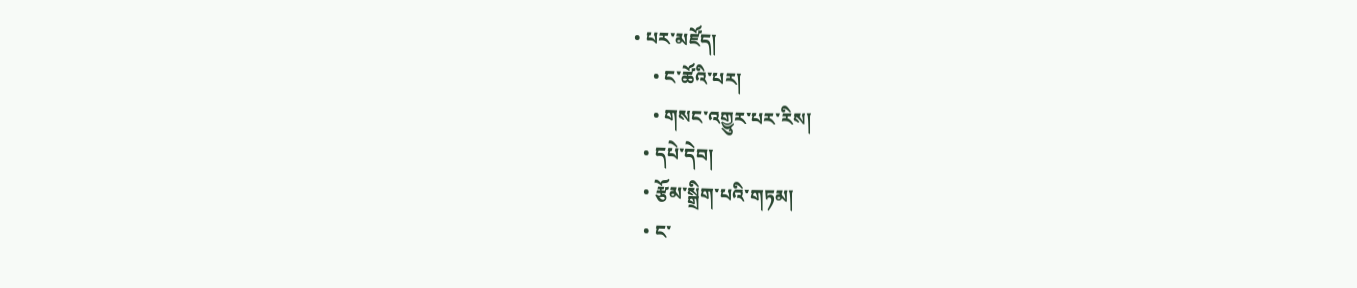• པར་མཛོད།
    • ང་ཚོའི་པར།
    • གསང་འགྱུར་པར་རིས།
  • དཔེ་དེབ།
  • རྩོམ་སྒྲིག་པའི་གཏམ།
  • ང་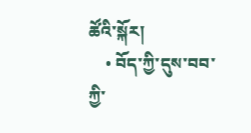ཚོའི་སྐོར།
    • བོད་ཀྱི་དུས་བབ་ཀྱི་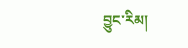བྱུང་རིམ།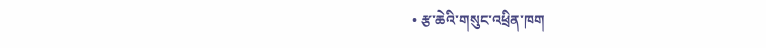• རྩ་ཆེའི་གསུང་འཕྲིན་ཁག